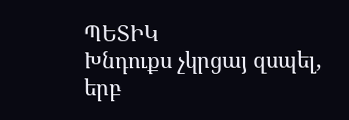ՊԵՏԻԿ
Խնդուքս չկրցայ զսպել, երբ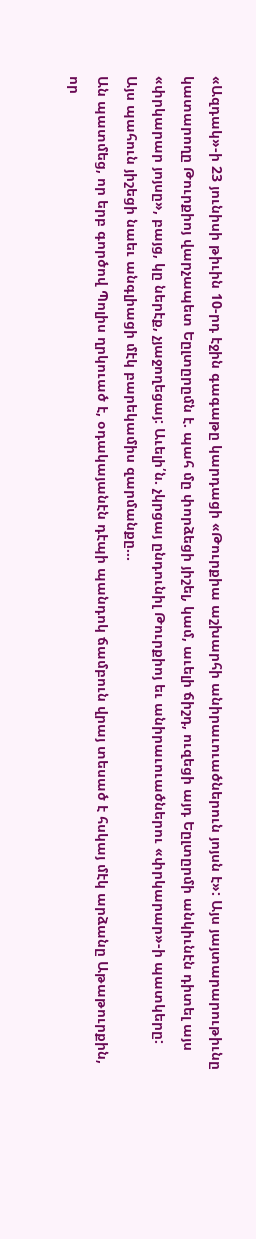«Ազդակ»-ի 23 յունիսի թիւին 10-րդ էջին գագաթը կարդացի «Թուրքիա աշխարհի անիրաւուածներուն յոյսն է»: Այս յայտարարութիւնը կատարողը Թուրքիոյ վարչապետ Եըլտըրըմն է. պահ մը փորձեցի յիշել, կամ, աւելի ճիշդ, ուզեցի այդ Եըլտըրմի անկիւնէն դիտել այս «փրկարար յոյսը», բայց, կը ներէք, չյաջողեցայ: Աւելի՛ն. չկրցայ ընդունիլ Թուրքիոյ եւ անիրաւուածներու «փրկարար»-ի պատկերը:
Այս պահուն յիշեցի նաեւ անգլիացի մէկ բարեկամիս զարմանքը…
Ան պատմեց, որ երբ գործով Պոլիս ղրկուած է, օդակայանէն դէպի պանդոկ ճամբուն վրայ տեսած է հսկայ մէկ արձանը Աթաթուրքին, որ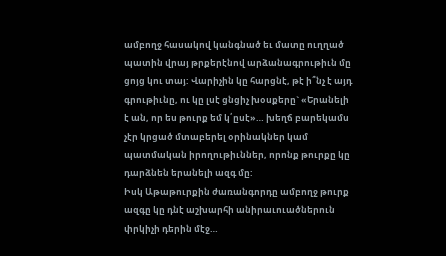ամբողջ հասակով կանգնած եւ մատը ուղղած պատին վրայ թրքերէնով արձանագրութիւն մը ցոյց կու տայ: Վարիչին կը հարցնէ, թէ ի՞նչ է այդ գրութիւնը, ու կը լսէ ցնցիչ խօսքերը` «Երանելի է ան, որ ես թուրք եմ կ՛ըսէ»… խեղճ բարեկամս չէր կրցած մտաբերել օրինակներ կամ պատմական իրողութիւններ, որոնք թուրքը կը դարձնեն երանելի ազգ մը:
Իսկ Աթաթուրքին ժառանգորդը ամբողջ թուրք ազգը կը դնէ աշխարհի անիրաւուածներուն փրկիչի դերին մէջ…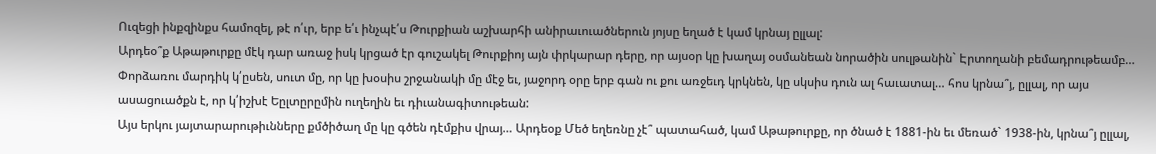Ուզեցի ինքզինքս համոզել, թէ ո՛ւր, երբ ե՛ւ ինչպէ՛ս Թուրքիան աշխարհի անիրաւուածներուն յոյսը եղած է կամ կրնայ ըլլալ:
Արդեօ՞ք Աթաթուրքը մէկ դար առաջ իսկ կրցած էր գուշակել Թուրքիոյ այն փրկարար դերը, որ այսօր կը խաղայ օսմանեան նորածին սուլթանին` Էրտողանի բեմադրութեամբ…
Փորձառու մարդիկ կ՛ըսեն, սուտ մը, որ կը խօսիս շրջանակի մը մէջ եւ, յաջորդ օրը երբ գան ու քու առջեւդ կրկնեն, կը սկսիս դուն ալ հաւատալ… հոս կրնա՞յ, ըլլալ, որ այս ասացուածքն է, որ կ՛իշխէ Եըլտըրըմին ուղեղին եւ դիւանագիտութեան:
Այս երկու յայտարարութիւնները քմծիծաղ մը կը գծեն դէմքիս վրայ… Արդեօք Մեծ եղեռնը չէ՞ պատահած, կամ Աթաթուրքը, որ ծնած է 1881-ին եւ մեռած` 1938-ին, կրնա՞յ ըլլալ,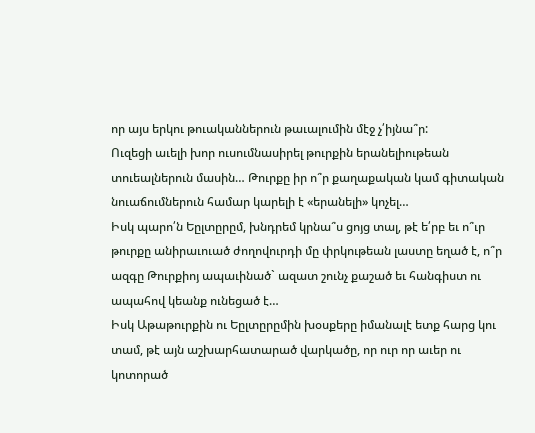որ այս երկու թուականներուն թաւալումին մէջ չ՛իյնա՞ր:
Ուզեցի աւելի խոր ուսումնասիրել թուրքին երանելիութեան տուեալներուն մասին… Թուրքը իր ո՞ր քաղաքական կամ գիտական նուաճումներուն համար կարելի է «երանելի» կոչել…
Իսկ պարո՛ն Եըլտըրըմ, խնդրեմ կրնա՞ս ցոյց տալ, թէ ե՛րբ եւ ո՞ւր թուրքը անիրաւուած ժողովուրդի մը փրկութեան լաստը եղած է, ո՞ր ազգը Թուրքիոյ ապաւինած` ազատ շունչ քաշած եւ հանգիստ ու ապահով կեանք ունեցած է…
Իսկ Աթաթուրքին ու Եըլտըրըմին խօսքերը իմանալէ ետք հարց կու տամ, թէ այն աշխարհատարած վարկածը, որ ուր որ աւեր ու կոտորած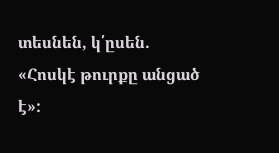տեսնեն, կ՛ըսեն. «Հոսկէ թուրքը անցած է»: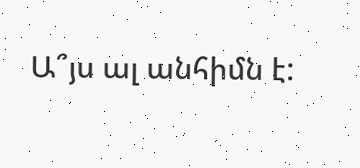Ա՞յս ալ անհիմն է: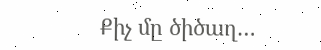Քիչ մը ծիծաղ…